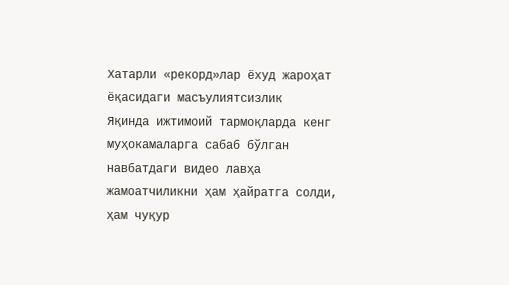Хатарли «рекорд»лар ёхуд жароҳат ёқасидаги масъулиятсизлик
Яқинда ижтимоий тармоқларда кенг муҳокамаларга сабаб бўлган навбатдаги видео лавҳа жамоатчиликни ҳам ҳайратга солди, ҳам чуқур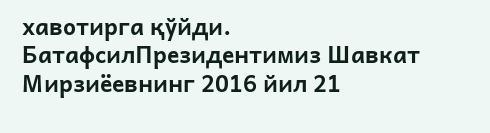хавотирга қўйди.
БатафсилПрезидентимиз Шавкат Мирзиёевнинг 2016 йил 21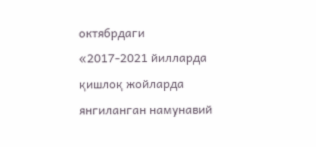октябрдаги «2017-2021 йилларда қишлоқ жойларда янгиланган намунавий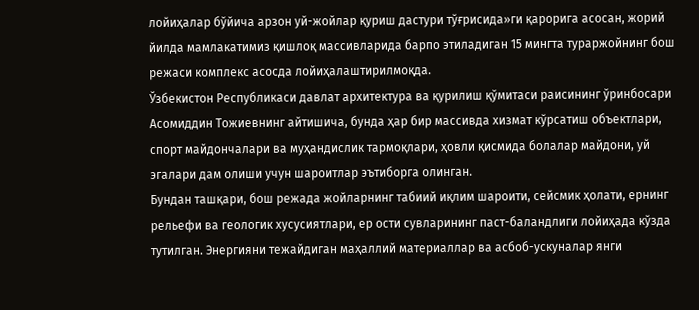лойиҳалар бўйича арзон уй-жойлар қуриш дастури тўғрисида»ги қарорига асосан, жорий йилда мамлакатимиз қишлоқ массивларида барпо этиладиган 15 мингта тураржойнинг бош режаси комплекс асосда лойиҳалаштирилмоқда.
Ўзбекистон Республикаси давлат архитектура ва қурилиш қўмитаси раисининг ўринбосари Асомиддин Тожиевнинг айтишича, бунда ҳар бир массивда хизмат кўрсатиш объектлари, спорт майдончалари ва муҳандислик тармоқлари, ҳовли қисмида болалар майдони, уй эгалари дам олиши учун шароитлар эътиборга олинган.
Бундан ташқари, бош режада жойларнинг табиий иқлим шароити, сейсмик ҳолати, ернинг рельефи ва геологик хусусиятлари, ер ости сувларининг паст-баландлиги лойиҳада кўзда тутилган. Энергияни тежайдиган маҳаллий материаллар ва асбоб-ускуналар янги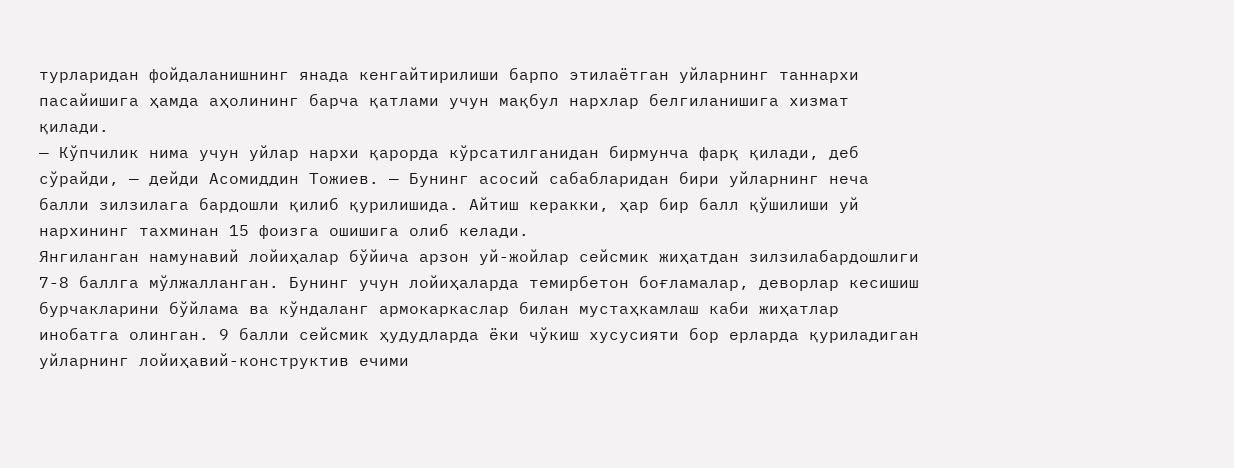турларидан фойдаланишнинг янада кенгайтирилиши барпо этилаётган уйларнинг таннархи пасайишига ҳамда аҳолининг барча қатлами учун мақбул нархлар белгиланишига хизмат қилади.
— Кўпчилик нима учун уйлар нархи қарорда кўрсатилганидан бирмунча фарқ қилади, деб сўрайди, — дейди Асомиддин Тожиев. — Бунинг асосий сабабларидан бири уйларнинг неча балли зилзилага бардошли қилиб қурилишида. Айтиш керакки, ҳар бир балл қўшилиши уй нархининг тахминан 15 фоизга ошишига олиб келади.
Янгиланган намунавий лойиҳалар бўйича арзон уй-жойлар сейсмик жиҳатдан зилзилабардошлиги 7-8 баллга мўлжалланган. Бунинг учун лойиҳаларда темирбетон боғламалар, деворлар кесишиш бурчакларини бўйлама ва кўндаланг армокаркаслар билан мустаҳкамлаш каби жиҳатлар инобатга олинган. 9 балли сейсмик ҳудудларда ёки чўкиш хусусияти бор ерларда қуриладиган уйларнинг лойиҳавий-конструктив ечими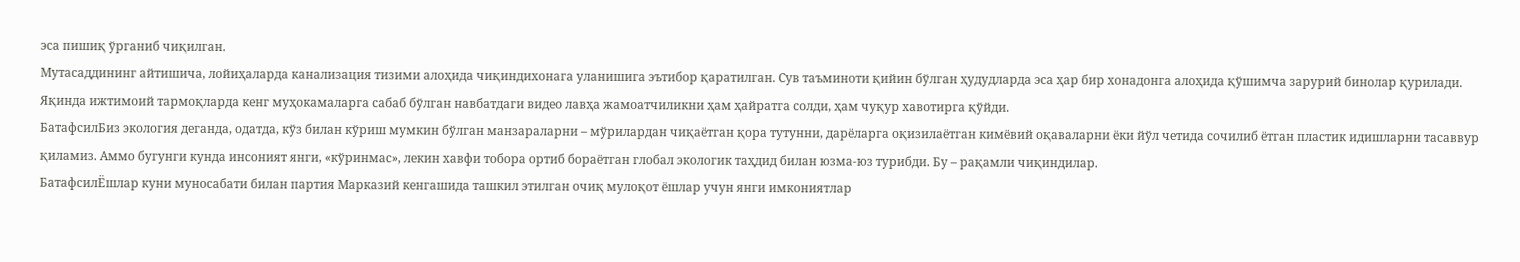эса пишиқ ўрганиб чиқилган.
Мутасаддининг айтишича, лойиҳаларда канализация тизими алоҳида чиқиндихонага уланишига эътибор қаратилган. Сув таъминоти қийин бўлган ҳудудларда эса ҳар бир хонадонга алоҳида қўшимча зарурий бинолар қурилади.
Яқинда ижтимоий тармоқларда кенг муҳокамаларга сабаб бўлган навбатдаги видео лавҳа жамоатчиликни ҳам ҳайратга солди, ҳам чуқур хавотирга қўйди.
БатафсилБиз экология деганда, одатда, кўз билан кўриш мумкин бўлган манзараларни – мўрилардан чиқаётган қора тутунни, дарёларга оқизилаётган кимёвий оқаваларни ёки йўл четида сочилиб ётган пластик идишларни тасаввур қиламиз. Аммо бугунги кунда инсоният янги, «кўринмас», лекин хавфи тобора ортиб бораётган глобал экологик таҳдид билан юзма-юз турибди. Бу – рақамли чиқиндилар.
БатафсилЁшлар куни муносабати билан партия Марказий кенгашида ташкил этилган очиқ мулоқот ёшлар учун янги имкониятлар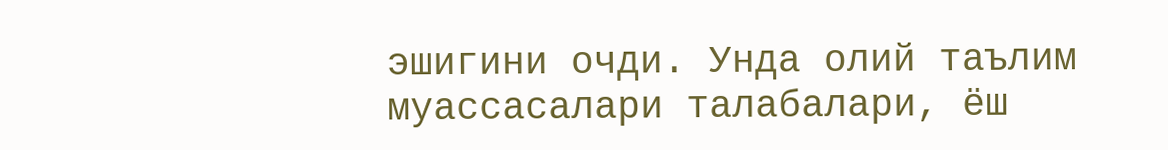эшигини очди. Унда олий таълим муассасалари талабалари, ёш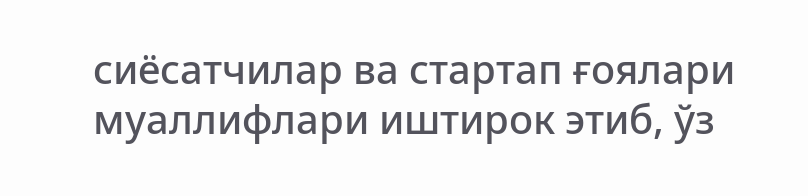сиёсатчилар ва стартап ғоялари муаллифлари иштирок этиб, ўз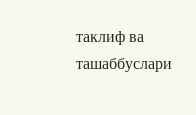таклиф ва ташаббуслари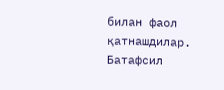билан фаол қатнашдилар.
Батафсил